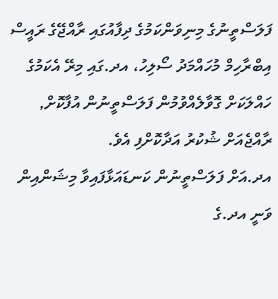ފަލަސްތީނުގެ މިނިވަންކަމުގެ ދިފާއުގައި ރާއްޖޭގެ ރައީސް އިބްރާހިމް މުހައްމަދު ސޯލިހު، އދ.ގައި މިރޭ އެކަމުގެ ހައްލަކަށް ގޮވާލެއްވުމުން ފަލަސްތީނުން އުފާކޮށް, ރާއްޖެއަށް ޝުކުރު އަދާކޮށްފި އެވެ.
އދ.އަށް ފަލަސްތީނުން ކަނޑައަޅާފައިވާ މިޝަންއިން ވަނީ އދ.ގެ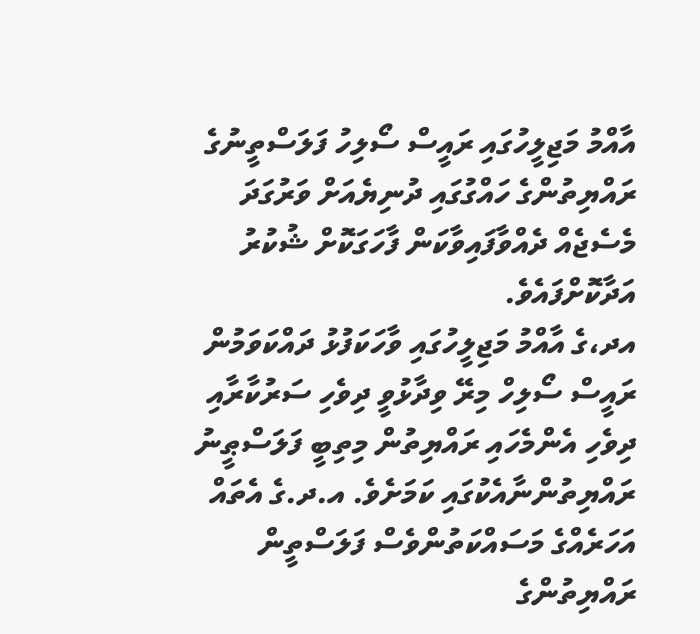އާއްމު މަޖިލީހުގައި ރައީސް ސޯލިހު ފަލަސްތީނުގެ ރައްޔިތުންގެ ހައްގުގައި ދުނިޔެއަށް ވަރުގަދަ މެސެޖެއް ދެއްވާފައިވާކަން ފާހަގަކޮށް ޝުކުރު އަދާކޮށްފައެވެ.
އދ،ގެ އާއްމު މަޖިލީހުގައި ވާހަކަފުޅު ދައްކަވަމުން ރައީސް ސޯލިހް މިރޭ ވިދާޅުވީ ދިވެހި ސަރުކާރާއި ދިވެހި އެންމެހައި ރައްޔިތުން މިތިބީ ފަލަސްޠީނު ރައްޔިތުންނާއެކުގައި ކަމަށެވެ. އ.ދ.ގެ އެތައް އަހަރެއްގެ މަސައްކަތުންވެސް ފަލަސްތީން ރައްޔިތުންގެ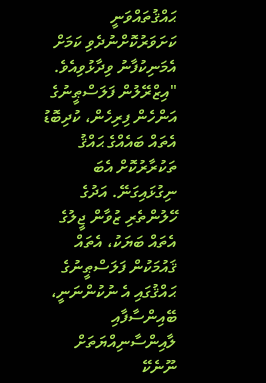ޙައްޤުތައްވަނީ ކަށަވަރުކޮށްނުދެވި ކަމަށް އެމަނިކުފާނު ވިދާޅުވިއެވެ.
"އިޒްރޭލުން ފަލަސްޠީނުގެ އަންހެން ފިރިހެން، ކުދިބޮޑު އެތައް ބައެއްގެ ޙައްޤު ތަކުރާރުކޮށް އެބަ ނިގުޅައިގަނޭ. އަދުގެ ހޭލުންތެރި ޒުވާން ޖީލުގެ އެތައް ބަޔަކު، އެތައް ޤައުމަކުން ފަލަސްޠީނުގެ ޙައްޤުގައި އެ ނުކުންނަނީ، ބޭއިންސާފާއި ލާއިންސާނިއްޔަތަށް ނޫނެކޭ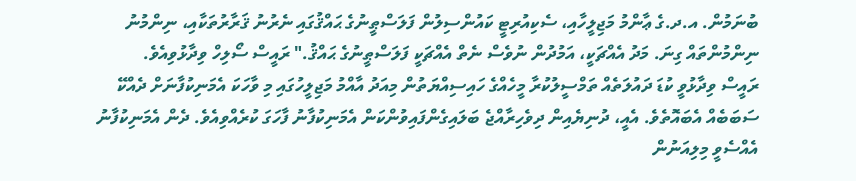ބުނަމުން. އ.ދ.ގެ ޢާންމު މަޖިލީހާއި، ސެކިއުރިޓީ ކައުންސިލުން ފަލަސްޠީނުގެ ޙައްޤުގައި ނެރުނު ޤަރާރުތަކާއި، ނިންމުނު ނިންމުންތައް ގިނަ. މަދު އެއްޗަކީ، އަމުދުން ނުވެސް ނެތް އެއްޗަކީ ފަލަސްޠީނުގެ ޙައްޤު." ރައީސް ސޯލިހް ވިދާޅުވިއެވެ.
ރައީސް ވިދާޅުވީ ކުޑަ ދައުލަތެއް ތަމްސީލުކުރާ މީހެއްގެ ހައިސިއްޔަތުން މިއަދު އާއްމު މަޖިލީހުގައި މި ވާހަކަ އެމަނިކުފާނަށް ދެއްކޭ ސަބަބެއް އެބައޮތެވެ. އެއީ، ދުނިޔެއިން ދިވެހިރާއްޖެ ބަލައިގެންފައިވުންކަން އެމަނިކުފާނު ފާހަގަ ކުރެއްވިއެވެ. ދެން އެމަނިކުފާނު އެއްސެވީ މިލިއަނުން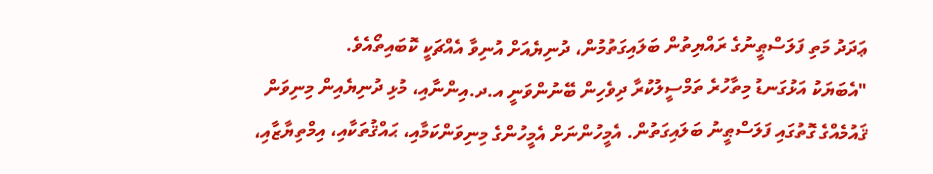ޢަދަދު މަތި ފަލަސްޠީނުގެ ރައްޔިތުން ބަލައިގަތުމުން، ދުނިޔެއަށް އުނިވާ އެއްޗަކީ ކޮބައިތޯއެވެ.
"އެބަޔަކު އަޅުގަނޑު މިތާހުރެ ތަމްސީލުކުރާ ދިވެހިން ބޭނުންވަނީ އ.ދ.އިންނާއި، މުޅި ދުނިޔެއިން މިނިވަން ޤައުމެއްގެ ގޮތުގައި ފަލަސްޠީނު ބަލައިގަތުން. އެމީހުންނަށް އެމީހުންގެ މިނިވަންކަމާއި، ޙައްޤުތަކާއި، އިމްތިޔާޒާއި،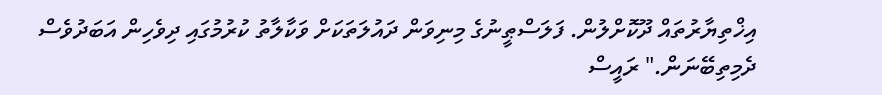އިޚްތިޔާރުތައް ދޫކޮށްލުން. ފަލަސްޠީނުގެ މިނިވަން ދައުލަތަކަށް ވަކާލާތު ކުރުމުގައި ދިވެހިން އަބަދުވެސް ދެމިތިބޭނަން." ރައީސް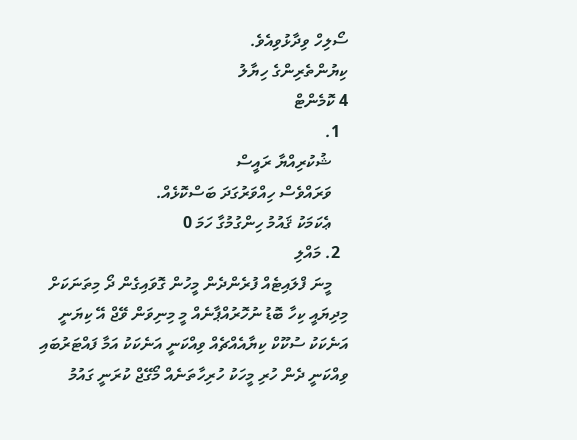ސޯލިހް ވިދާޅުވިއެވެ.
ކިޔުންތެރިންގެ ހިޔާލު
4 ކޮމެންޓް
  1.
    ޝުކުރިއްޔާ ރައީސް
    ވަރައްވެސް ހިއްވަރުގަދަ ބަސްކޮޅެއް.
    ޢެކަމަކު ޤައުމު ހިންގުމުގާ ހަމަ 0
  2. މައްލި
    މީނަ ފްލައިޓެއް ފުރެންދެން މީހުން ގޮވައިގެން ދޯ މިތަނަކަށް މިދިޔައީ ކިހާ ބޮޑު ނުހޮރުއްޕާނެއް މީ މިނިވަން ވޭޖް އޭ ކިޔަނީ އަނެކަކު ސުކޫކް ކިޔާއެއްޗެއް ވިއްކަނީ އަނެކަކު އަމާ ފައްޓަރުބައި ވިއްކަނީ ދެން ހުރި މީހަކު ހުރިހާތަނެއް މޯގޭޖް ކުރަނީ ގައުމު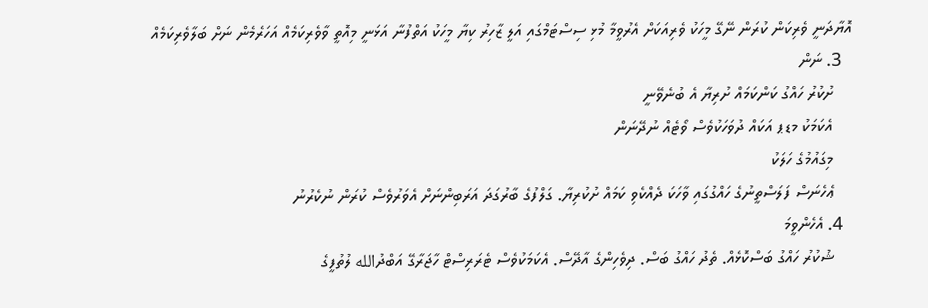އޮޔާދަނީ ވެރިކަން ކުރަން ނޭގޭ މީހަކު ވެރިއަކަށް އެރުވީމާ މުޅި ސިސްޓަމްގައި އަލީ ޒާހިރު ކިޔާ މީހަކު އަތްފުނާ އަޅަނީ މިއޮތީ ވާވެރިކަމެއް އަހަރެމެން ނަށް ބަލާވެރިކަމެއް
  3. ނަން
    ށުކުރު ހައްގު ކަންކަމައް ށުރިޔާ އެ ބުނެވޭނީ
    އެކަމަކު މޑޕ އަކައް ދުވަހަކުވެސް ވޯޓެއް ނުދޭނަން
    މިގައުމުގެ ހަލަކު
    ޢެހެނަސް ފަލަސްތީނުގެ ހައްގުގައި ވާހަކަ ދެއްކެވި ކަމައް ށުކުރިޔާ. ގަލްފުގެ ބާރުގަދަ އަރަބިންނަށް އެވަރުވެސް ކުރަން ނުކެރުނު
  4. އެހެންވީމަ
    ޝުކުރު ހައްގު ބަސްކޮޅެއް. ތެދު ހައްގު ބަސް. ދިވެހިންގެ އާދޭސް. އެކަމަކުވެސް ޓެރަރިސްޓް ހާޖަރާގޭ އަބްދުالله ލުތުފީގެ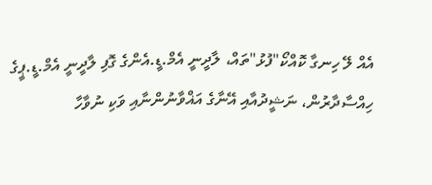އެއް ލޭ ހިނގާ ކޮއްކޯ"ފުޅު"ތައް، ލާދީނީ އެމް.ޑީ.އެންގެ ގޮފި ލާދީނީ އެމް.ޑީ.ޕީގެ ހިއްސާދާރުން، ނަޝީދުއާއި އޭނާގެ އަޣްވާނުންނާއި ވަކި ނުވާހާ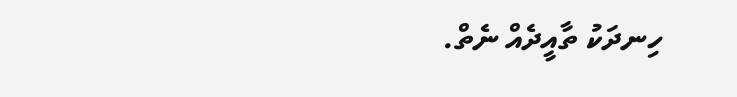ހިނދަކު ތާއީދެއް ނެތް.